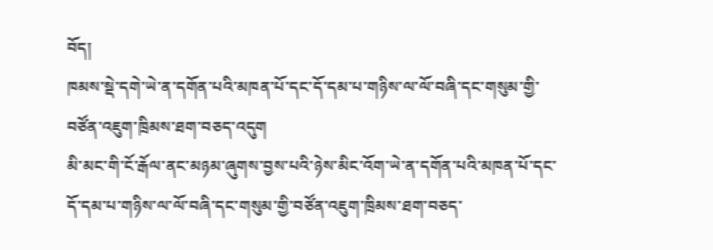བོད།
ཁམས་སྡེ་དགེ་ཡེ་ན་དགོན་པའི་མཁན་པོ་དང་དོ་དམ་པ་གཉིས་ལ་ལོ་བཞི་དང་གསུམ་གྱི་བཙོན་འཇུག་ཁྲིམས་ཐག་བཅད་འདུག
མི་མང་གི་ངོ་རྒོལ་ནང་མཉམ་ཞུགས་བྱས་པའི་ཉེས་མིང་འོག་ཡེ་ན་དགོན་པའི་མཁན་པོ་དང་དོ་དམ་པ་གཉིས་ལ་ལོ་བཞི་དང་གསུམ་གྱི་བཙོན་འཇུག་ཁྲིམས་ཐག་བཅད་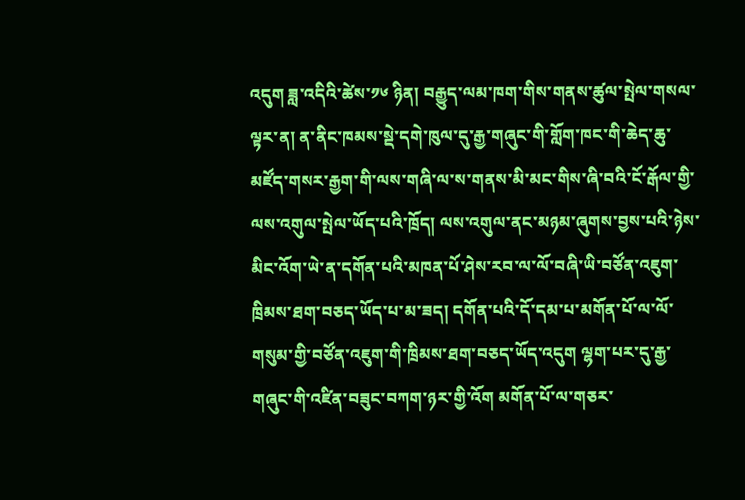འདུག ཟླ་འདིའི་ཚེས་༡༦ ཉིན། བརྒྱུད་ལམ་ཁག་གིས་གནས་ཚུལ་སྤེལ་གསལ་ལྟར་ན། ན་ནིང་ཁམས་སྡེ་དགེ་ཁུལ་དུ་རྒྱ་གཞུང་གི་གློག་ཁང་གི་ཆེད་ཆུ་མཛོད་གསར་རྒྱག་གི་ལས་གཞི་ལ་ས་གནས་མི་མང་གིས་ཞི་བའི་ངོ་རྒོལ་གྱི་ལས་འགུལ་སྤེལ་ཡོད་པའི་ཁྲོད། ལས་འགུལ་ནང་མཉམ་ཞུགས་བྱས་པའི་ཉེས་མིང་འོག་ཡེ་ན་དགོན་པའི་མཁན་པོ་ཤེས་རབ་ལ་ལོ་བཞི་ཡི་བཙོན་འཇུག་ཁྲིམས་ཐག་བཅད་ཡོད་པ་མ་ཟད། དགོན་པའི་དོ་དམ་པ་མགོན་པོ་ལ་ལོ་གསུམ་གྱི་བཙོན་འཇུག་གི་ཁྲིམས་ཐག་བཅད་ཡོད་འདུག ལྷག་པར་དུ་རྒྱ་གཞུང་གི་འཛིན་བཟུང་བཀག་ཉར་གྱི་འོག མགོན་པོ་ལ་གཅར་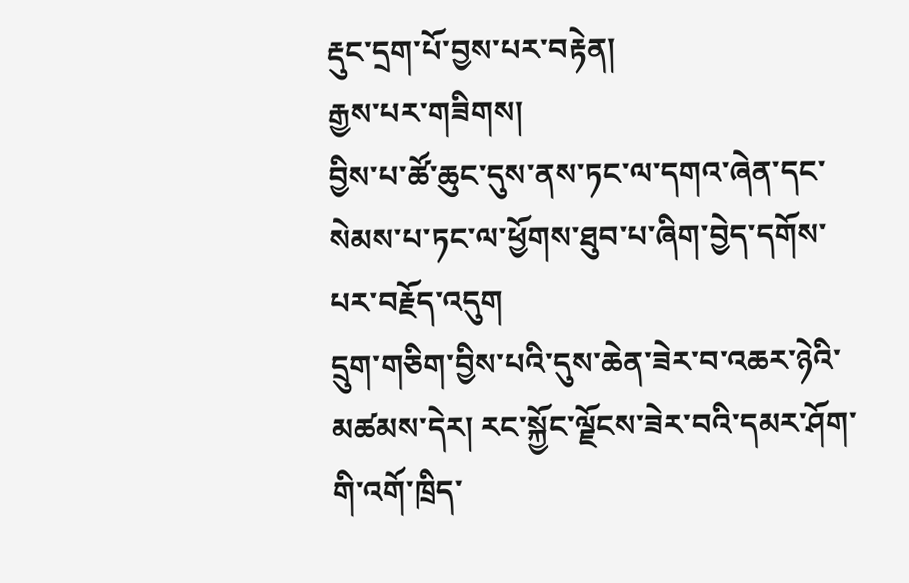རྡུང་དྲག་པོ་བྱས་པར་བརྟེན།
རྒྱས་པར་གཟིགས།
བྱིས་པ་ཚོ་ཆུང་དུས་ནས་ཏང་ལ་དགའ་ཞེན་དང་སེམས་པ་ཏང་ལ་ཕྱོགས་ཐུབ་པ་ཞིག་བྱེད་དགོས་པར་བརྗོད་འདུག
དྲུག་གཅིག་བྱིས་པའི་དུས་ཆེན་ཟེར་བ་འཆར་ཉེའི་མཚམས་དེར། རང་སྐྱོང་ལྗོངས་ཟེར་བའི་དམར་ཤོག་གི་འགོ་ཁྲིད་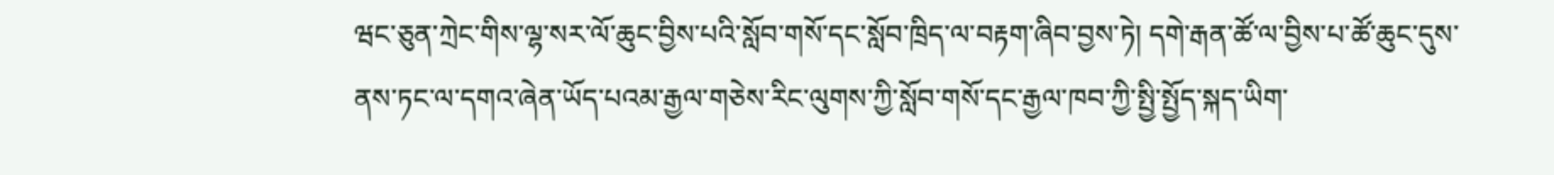ཝང་ཅུན་ཀྲེང་གིས་ལྷ་སར་ལོ་ཆུང་བྱིས་པའི་སློབ་གསོ་དང་སློབ་ཁྲིད་ལ་བརྟག་ཞིབ་བྱས་ཏེ། དགེ་རྒན་ཚོ་ལ་བྱིས་པ་ཚོ་ཆུང་དུས་ནས་ཏང་ལ་དགའ་ཞེན་ཡོད་པའམ་རྒྱལ་གཅེས་རིང་ལུགས་ཀྱི་སློབ་གསོ་དང་རྒྱལ་ཁབ་ཀྱི་སྤྱི་སྤྱོད་སྐད་ཡིག་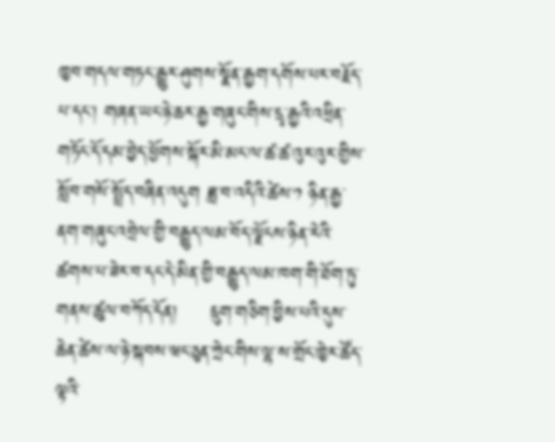ཁྱབ་གདལ་གཏང་རྒྱུར་ཤུགས་སྣོན་རྒྱག་དགོས་པར་བརྗོད་པ་དང་། གཞན་ཡང་ཉེ་ཆར་རྒྱ་གཞུང་གིས་དྲྭ་རྒྱའི་འཕྲིན་གཏོང་དོ་དམ་བྱེད་ཕྱོགས་སྐོར་མི་མང་ལ་ཚ་ཚ་འུར་འུར་གྱིས་སློབ་གསོ་སྤྲོད་བཞིན་འདུག ཟླ་བ་འདིའི་ཚེས་༡ ཉིན་རྒྱ་ནག་གཞུང་འབྲེལ་གྱི་བརྒྱུད་ལམ་བོད་ལྗོངས་ཉིན་རེའི་ཚགས་པ་ཟེར་བ་དང་དེ་མིན་གྱི་བརྒྱུད་ལམ་ཁག་གི་ཐོག་ཏུ་གནས་ཚུལ་བཀོད་དོན།     དྲུག་གཅིག་བྱིས་པའི་དུས་ཆེན་ཚེས་ལ་ཉེ་སྐབས་ཝང་ཅུན་ཀྲེང་གིས་ལྷ་ས་གྲོང་ཁྱེར་ཚོད་ལྟའི་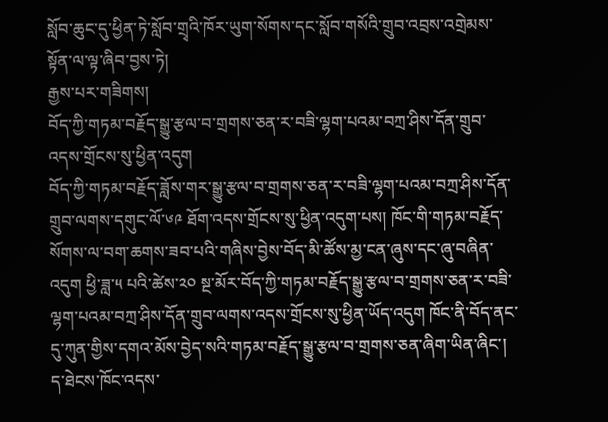སློབ་ཆུང་དུ་ཕྱིན་ཏེ་སློབ་གྲྭའི་ཁོར་ཡུག་སོགས་དང་སློབ་གསོའི་གྲུབ་འབྲས་འགྲེམས་སྟོན་ལ་ལྟ་ཞིབ་བྱས་ཏེ།
རྒྱས་པར་གཟིགས།
བོད་ཀྱི་གཏམ་བརྗོད་སྒྱུ་རྩལ་བ་གྲགས་ཅན་ར་བཟི་ལྷག་པའམ་བཀྲ་ཤིས་དོན་གྲུབ་འདས་གྲོངས་སུ་ཕྱིན་འདུག
བོད་ཀྱི་གཏམ་བརྗོད་ཟློས་གར་སྒྱུ་རྩལ་བ་གྲགས་ཅན་ར་བཟི་ལྷག་པའམ་བཀྲ་ཤིས་དོན་གྲུབ་ལགས་དགུང་ལོ་༦༩ ཐོག་འདས་གྲོངས་སུ་ཕྱིན་འདུག་པས། ཁོང་གི་གཏམ་བརྗོད་སོགས་ལ་བག་ཆགས་ཟབ་པའི་གཞིས་བྱེས་བོད་མི་ཚོས་མྱ་ངན་ཞུས་དང་ཞུ་བཞིན་འདུག ཕྱི་ཟླ་༥ པའི་ཚེས་༢༠ སྔ་མོར་བོད་ཀྱི་གཏམ་བརྗོད་སྒྱུ་རྩལ་བ་གྲགས་ཅན་ར་བཟི་ལྷག་པའམ་བཀྲ་ཤིས་དོན་གྲུབ་ལགས་འདས་གྲོངས་སུ་ཕྱིན་ཡོད་འདུག ཁོང་ནི་བོད་ནང་དུ་ཀུན་གྱིས་དགའ་མོས་བྱེད་སའི་གཏམ་བརྗོད་སྒྱུ་རྩལ་བ་གྲགས་ཅན་ཞིག་ཡིན་ཞིང་། ད་ཐེངས་ཁོང་འདས་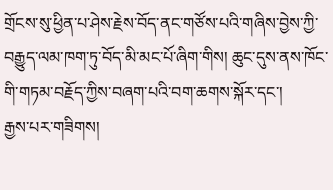གྲོངས་སུ་ཕྱིན་པ་ཤེས་རྗེས་བོད་ནང་གཙོས་པའི་གཞིས་བྱེས་ཀྱི་བརྒྱུད་ལམ་ཁག་ཏུ་བོད་མི་མང་པོ་ཞིག་གིས། ཆུང་དུས་ནས་ཁོང་གི་གཏམ་བརྗོད་ཀྱིས་བཞག་པའི་བག་ཆགས་སྐོར་དང་།
རྒྱས་པར་གཟིགས།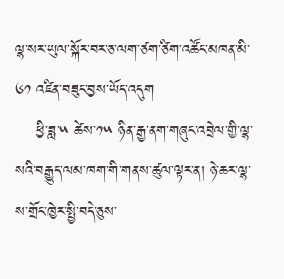ལྷ་སར་ཡུལ་སྐོར་བར་ཅ་ལག་ཙག་ཙིག་འཚོང་མཁན་མི་༦༡ འཛིན་བཟུང་བྱས་ཡོད་འདུག
    ཕྱི་ཟླ་༥ ཚེས་༡༥ ཉིན་རྒྱ་ནག་གཞུང་འབྲེལ་གྱི་ལྷ་སའི་བརྒྱུད་ལམ་ཁག་གི་གནས་ཚུལ་ལྟར་ན། ཉེ་ཆར་ལྷ་ས་གྲོང་ཁྱེར་སྤྱི་བདེ་ཅུས་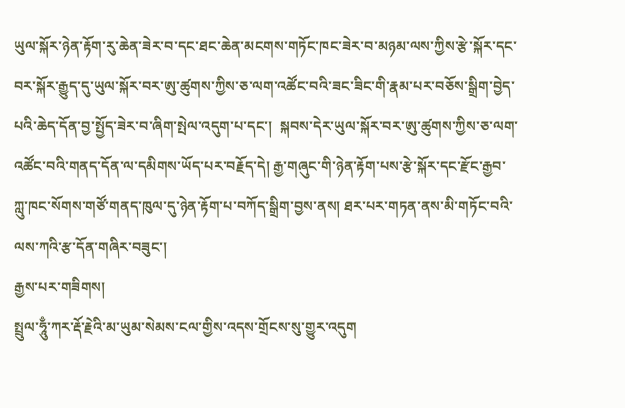ཡུལ་སྐོར་ཉེན་རྟོག་རུ་ཆེན་ཟེར་བ་དང་ཐང་ཆེན་མངགས་གཏོང་ཁང་ཟེར་བ་མཉམ་ལས་ཀྱིས་རྩེ་སྐོར་དང་བར་སྐོར་རྒྱུད་དུ་ཡུལ་སྐོར་བར་ཨུ་ཚུགས་ཀྱིས་ཅ་ལག་འཚོང་བའི་ཟང་ཟིང་གི་རྣམ་པར་བཅོས་སྒྲིག་བྱེད་པའི་ཆེད་དོན་བྱ་སྤྱོད་ཟེར་བ་ཞིག་སྤེལ་འདུག་པ་དང་།  སྐབས་དེར་ཡུལ་སྐོར་བར་ཨུ་ཚུགས་ཀྱིས་ཅ་ལག་འཚོང་བའི་གནད་དོན་ལ་དམིགས་ཡོད་པར་བརྗོད་དེ། རྒྱ་གཞུང་གི་ཉེན་རྟོག་པས་རྩེ་སྐོར་དང་རྫོང་རྒྱབ་ཀླུ་ཁང་སོགས་གཙོ་གནད་ཁུལ་དུ་ཉེན་རྟོག་པ་བཀོད་སྒྲིག་བྱས་ནས། ཐར་པར་གཏན་ནས་མི་གཏོང་བའི་ལས་ཀའི་རྩ་དོན་གཞིར་བཟུང་།
རྒྱས་པར་གཟིགས།
སྤྲུལ་ཧཱུྃ་ཀར་རྡོ་རྗེའི་མ་ཡུམ་སེམས་ངལ་གྱིས་འདས་གྲོངས་སུ་གྱུར་འདུག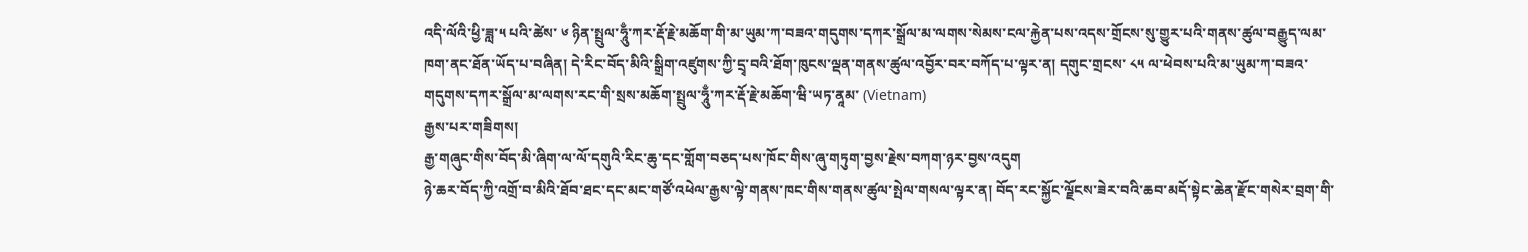འདི་ལོའི་ཕྱི་ཟླ་༥ པའི་ཚེས་ ༦ ཉིན་སྤྲུལ་ཧཱུྃ་ཀར་རྡོ་རྗེ་མཆོག་གི་མ་ཡུམ་ཀ་བཟའ་གདུགས་དཀར་སྒྲོལ་མ་ལགས་སེམས་ངལ་རྐྱེན་པས་འདས་གྲོངས་སུ་གྱུར་པའི་གནས་ཚུལ་བརྒྱུད་ལམ་ཁག་ནང་ཐོན་ཡོད་པ་བཞིན། དེ་རིང་བོད་མིའི་སྒྲིག་འཛུགས་ཀྱི་དྲྭ་བའི་ཐོག་ཁུངས་ལྡན་གནས་ཚུལ་འབྱོར་བར་བཀོད་པ་ལྟར་ན། དགུང་གྲངས་ ༨༥ ལ་ཕེབས་པའི་མ་ཡུམ་ཀ་བཟའ་གདུགས་དཀར་སྒྲོལ་མ་ལགས་རང་གི་སྲས་མཆོག་སྤྲུལ་ཧཱུྃ་ཀར་རྡོ་རྗེ་མཆོག་ཝི་ཡཏ་ནཱམ་ (Vietnam)
རྒྱས་པར་གཟིགས།
རྒྱ་གཞུང་གིས་བོད་མི་ཞིག་ལ་ལོ་དགུའི་རིང་ཆུ་དང་གློག་བཅད་པས་ཁོང་གིས་ཞུ་གཏུག་བྱས་རྗེས་བཀག་ཉར་བྱས་འདུག
ཉེ་ཆར་བོད་ཀྱི་འགྲོ་བ་མིའི་ཐོབ་ཐང་དང་མང་གཙོ་འཕེལ་རྒྱས་ལྟེ་གནས་ཁང་གིས་གནས་ཚུལ་སྤེལ་གསལ་ལྟར་ན། བོད་རང་སྐྱོང་ལྗོངས་ཟེར་བའི་ཆབ་མདོ་སྟེང་ཆེན་རྫོང་གསེར་བྲག་གི་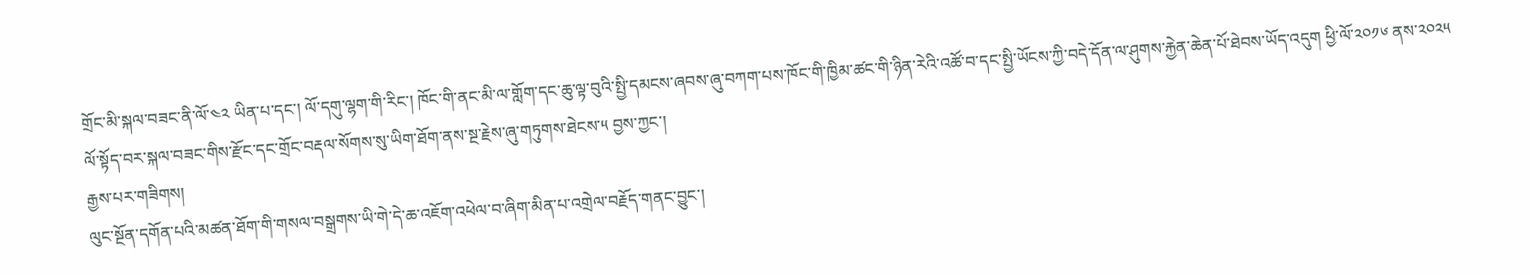གྲོང་མི་སྐལ་བཟང་ནི་ལོ་༤༢ ཡིན་པ་དང་། ལོ་དགུ་ལྷག་གི་རིང་། ཁོང་གི་ནང་མི་ལ་གློག་དང་ཆུ་ལྟ་བུའི་སྤྱི་དམངས་ཞབས་ཞུ་བཀག་པས་ཁོང་གི་ཁྱིམ་ཚང་གི་ཉིན་རེའི་འཚོ་བ་དང་སྤྱི་ཡོངས་ཀྱི་བདེ་དོན་ལ་ཤུགས་རྐྱེན་ཆེན་པོ་ཐེབས་ཡོད་འདུག ཕྱི་ལོ་༢༠༡༦ ནས་༢༠༢༥ ལོ་སྟོད་བར་སྐལ་བཟང་གིས་རྫོང་དང་གྲོང་བརྡལ་སོགས་སུ་ཡིག་ཐོག་ནས་སྔ་རྗེས་ཞུ་གཏུགས་ཐེངས་༥ བྱས་ཀྱང་།
རྒྱས་པར་གཟིགས།
ལུང་སྔོན་དགོན་པའི་མཚན་ཐོག་གི་གསལ་བསྒྲགས་ཡི་གེ་དེ་ཆ་འཇོག་འཕེལ་བ་ཞིག་མིན་པ་འགྲེལ་བརྗོད་གནང་བྱུང་།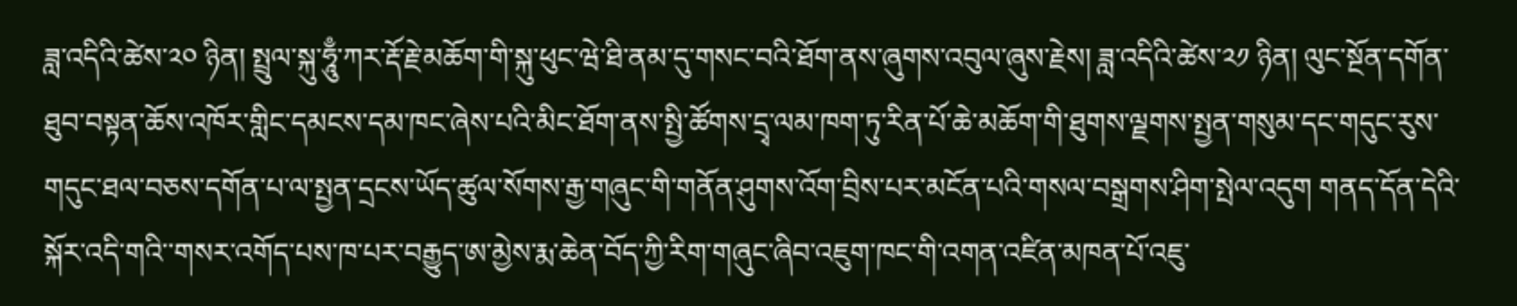ཟླ་འདིའི་ཚེས་༢༠ ཉིན། སྤྲུལ་སྐུ་ཧཱུྃ་ཀར་རྡོ་རྗེ་མཆོག་གི་སྐུ་ཕུང་ཝེ་ཐི་ནམ་དུ་གསང་བའི་ཐོག་ནས་ཞུགས་འབུལ་ཞུས་རྗེས། ཟླ་འདིའི་ཚེས་༢༡ ཉིན། ལུང་སྔོན་དགོན་ཐུབ་བསྟན་ཆོས་འཁོར་གླིང་དམངས་དམ་ཁང་ཞེས་པའི་མིང་ཐོག་ནས་སྤྱི་ཚོགས་དྲྭ་ལམ་ཁག་ཏུ་རིན་པོ་ཆེ་མཆོག་གི་ཐུགས་ལྗགས་སྤྱན་གསུམ་དང་གདུང་རུས་གདུང་ཐལ་བཅས་དགོན་པ་ལ་སྤྱན་དྲངས་ཡོད་ཚུལ་སོགས་རྒྱ་གཞུང་གི་གནོན་ཤུགས་འོག་བྲིས་པར་མངོན་པའི་གསལ་བསྒྲགས་ཤིག་སྤེལ་འདུག གནད་དོན་དེའི་སྐོར་འདི་གའི་་གསར་འགོད་པས་ཁ་པར་བརྒྱུད་ཨ་མྱེས་རྨ་ཆེན་བོད་ཀྱི་རིག་གཞུང་ཞིབ་འཇུག་ཁང་གི་འགན་འཛིན་མཁན་པོ་འཇུ་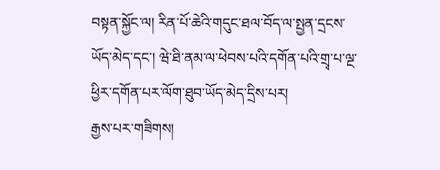བསྟན་སྐྱོང་ལ། རིན་པོ་ཆེའི་གདུང་ཐལ་བོད་ལ་སྤྱན་དྲངས་ཡོད་མེད་དང་། ཝེ་ཐི་ནམ་ལ་ཕེབས་པའི་དགོན་པའི་གྲྭ་པ་ལྔ་ཕྱིར་དགོན་པར་ལོག་ཐུབ་ཡོད་མེད་དྲིས་པར།
རྒྱས་པར་གཟིགས།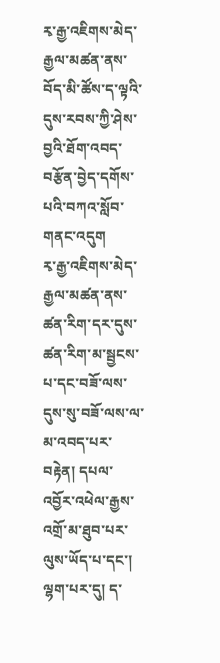རྭ་རྒྱ་འཇིགས་མེད་རྒྱལ་མཚན་ནས་བོད་མི་ཚོས་ད་ལྟའི་དུས་རབས་ཀྱི་ཤེས་བྱའི་ཐོག་འབད་བརྩོན་བྱེད་དགོས་པའི་བཀའ་སློབ་གནང་འདུག
རྭ་རྒྱ་འཇིགས་མེད་རྒྱལ་མཚན་ནས་ཚན་རིག་དར་དུས་ཚན་རིག་མ་སྦྱངས་པ་དང་བཟོ་ལས་དུས་སུ་བཟོ་ལས་ལ་མ་འབད་པར་བརྟེན། དཔལ་འབྱོར་འཕེལ་རྒྱས་འགྲོ་མ་ཐུབ་པར་ལུས་ཡོད་པ་དང་། ལྷག་པར་དུ། ད་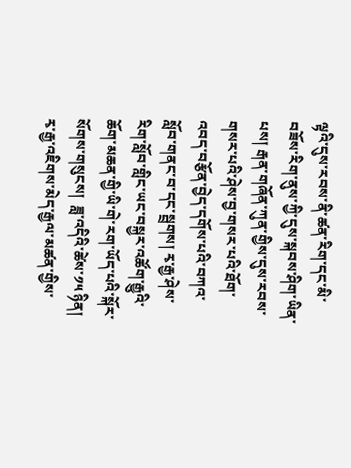ལྟའི་དུས་རབས་ནི་ཚན་རིག་དང་མི་བཟོས་རིག་ནུས་ཀྱི་དུས་སྐབས་ཤིག་ཡིན་པས། རྒན་གཞོན་ཀུན་གྱིས་དུས་རབས་གསར་པའི་ཤེས་བྱ་གསར་པའི་ཐོག་འབད་བརྩོན་བྱེད་དགོས་པའི་བཀའ་སློབ་གནང་བ་དང་སྦྲགས། རྭ་རྒྱ་ཤེས་རིག་སློབ་གླིང་ཡང་བསྐྱར་འཚོག་རྒྱུའི་ཆོག་མཆན་གྱི་ཡི་གེ་རག་ཡོད་པའི་སྐོར་སོགས་གསུངས།  ཟླ་འདིའི་ཚེས་༡༥ ཉིན། རྭ་རྒྱ་འཇིགས་མེད་རྒྱལ་མཚན་གྱིས་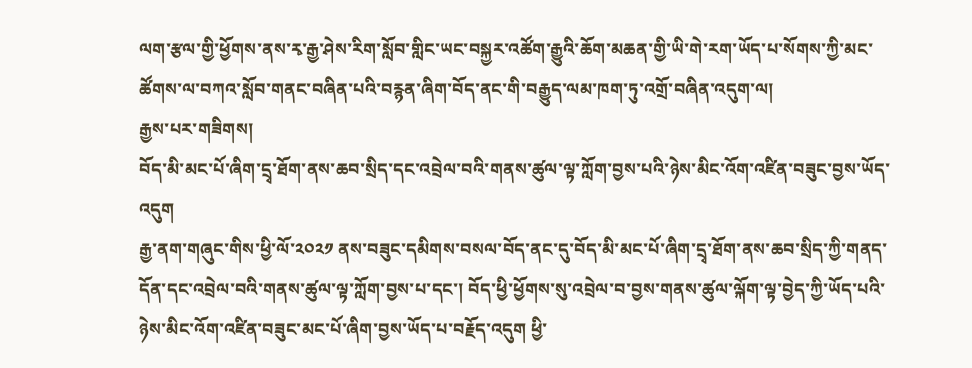ལག་རྩལ་གྱི་ཕྱོགས་ནས་རྭ་རྒྱ་ཤེས་རིག་སློབ་གླིང་ཡང་བསྐྱར་འཚོག་རྒྱུའི་ཆོག་མཆན་གྱི་ཡི་གེ་རག་ཡོད་པ་སོགས་ཀྱི་མང་ཚོགས་ལ་བཀའ་སློབ་གནང་བཞིན་པའི་བརྙན་ཞིག་བོད་ནང་གི་བརྒྱུད་ལམ་ཁག་ཏུ་འགྲོ་བཞིན་འདུག་ལ།
རྒྱས་པར་གཟིགས།
བོད་མི་མང་པོ་ཞིག་དྲྭ་ཐོག་ནས་ཆབ་སྲིད་དང་འབྲེལ་བའི་གནས་ཚུལ་ལྟ་ཀློག་བྱས་པའི་ཉེས་མིང་འོག་འཛིན་བཟུང་བྱས་ཡོད་འདུག
རྒྱ་ནག་གཞུང་གིས་ཕྱི་ལོ་༢༠༢༡ ནས་བཟུང་དམིགས་བསལ་བོད་ནང་དུ་བོད་མི་མང་པོ་ཞིག་དྲྭ་ཐོག་ནས་ཆབ་སྲིད་ཀྱི་གནད་དོན་དང་འབྲེལ་བའི་གནས་ཚུལ་ལྟ་ཀློག་བྱས་པ་དང་། བོད་ཕྱི་ཕྱོགས་སུ་འབྲེལ་བ་བྱས་གནས་ཚུལ་ལྐོག་ལྟ་བྱེད་ཀྱི་ཡོད་པའི་ཉེས་མིང་འོག་འཛིན་བཟུང་མང་པོ་ཞིག་བྱས་ཡོད་པ་བརྗོད་འདུག ཕྱི་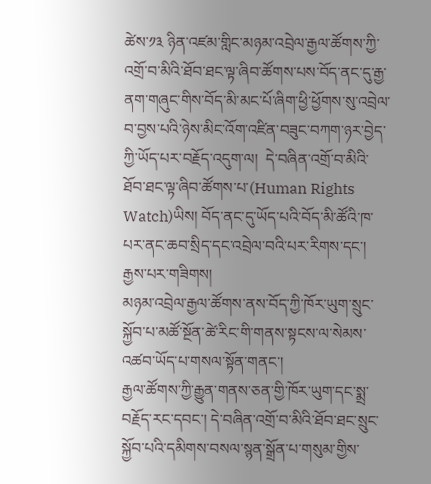ཚེས་༡༣ ཉིན་འཛམ་གླིང་མཉམ་འབྲེལ་རྒྱལ་ཚོགས་ཀྱི་འགྲོ་བ་མིའི་ཐོབ་ཐང་ལྟ་ཞིབ་ཚོགས་པས་བོད་ནང་དུ་རྒྱ་ནག་གཞུང་གིས་བོད་མི་མང་པོ་ཞིག་ཕྱི་ཕྱོགས་སུ་འབྲེལ་བ་བྱས་པའི་ཉེས་མིང་འོག་འཛིན་བཟུང་བཀག་ཉར་བྱེད་ཀྱི་ཡོད་པར་བརྗོད་འདུག་ལ།  དེ་བཞིན་འགྲོ་བ་མིའི་ཐོབ་ཐང་ལྟ་ཞིབ་ཚོགས་པ་(Human Rights Watch)ཡིས། བོད་ནང་དུ་ཡོད་པའི་བོད་མི་ཚོའི་ཁ་པར་ནང་ཆབ་སྲིད་དང་འབྲེལ་བའི་པར་རིགས་དང་།
རྒྱས་པར་གཟིགས།
མཉམ་འབྲེལ་རྒྱལ་ཚོགས་ནས་བོད་ཀྱི་ཁོར་ཡུག་སྲུང་སྐྱོབ་པ་མཚོ་སྔོན་ཚེ་རིང་གི་གནས་སྟངས་ལ་སེམས་འཚབ་ཡོད་པ་གསལ་སྟོན་གནང་།
རྒྱལ་ཚོགས་ཀྱི་རྒྱུན་གནས་ཅན་གྱི་ཁོར་ཡུག་དང་སྨྲ་བརྗོད་རང་དབང་། དེ་བཞིན་འགྲོ་བ་མིའི་ཐོབ་ཐང་སྲུང་སྐྱོབ་པའི་དམིགས་བསལ་སྙན་སྒྲོན་པ་གསུམ་གྱིས་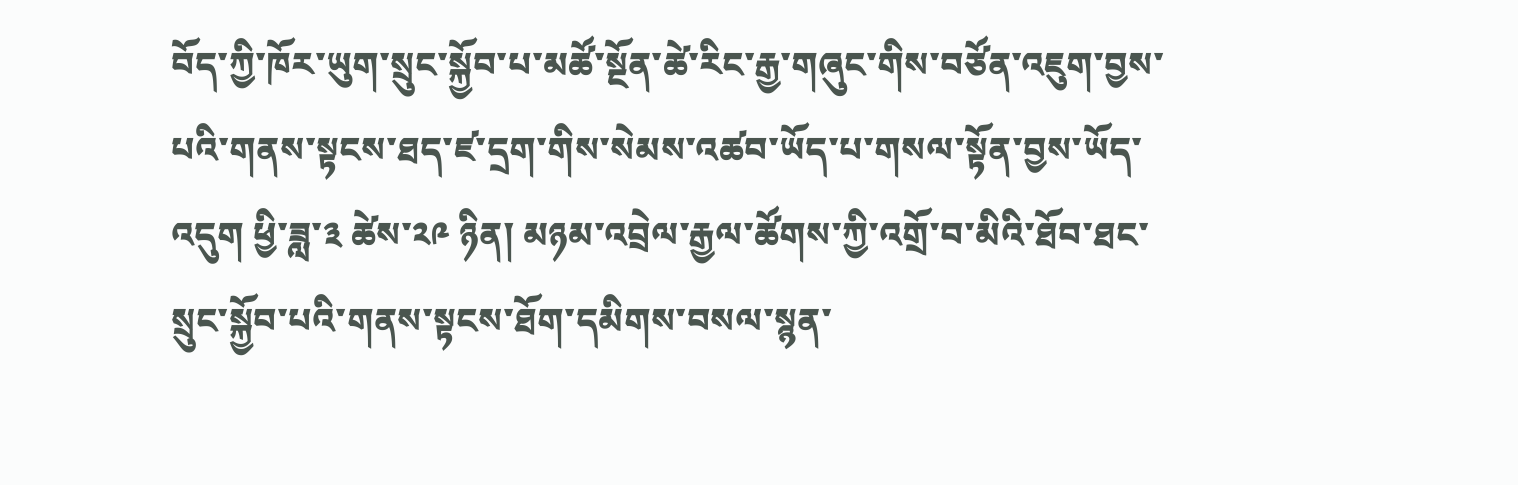བོད་ཀྱི་ཁོར་ཡུག་སྲུང་སྐྱོབ་པ་མཚོ་སྔོན་ཚེ་རིང་རྒྱ་གཞུང་གིས་བཙོན་འཇུག་བྱས་པའི་གནས་སྟངས་ཐད་ཛ་དྲག་གིས་སེམས་འཚབ་ཡོད་པ་གསལ་སྟོན་བྱས་ཡོད་འདུག ཕྱི་ཟླ་༣ ཚེས་༢༩ ཉིན། མཉམ་འབྲེལ་རྒྱལ་ཚོགས་ཀྱི་འགྲོ་བ་མིའི་ཐོབ་ཐང་སྲུང་སྐྱོབ་པའི་གནས་སྟངས་ཐོག་དམིགས་བསལ་སྙན་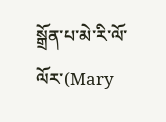སྒྲོན་པ་མེ་རི་ལོ་ལོར་(Mary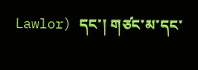Lawlor) དང་། གཙང་མ་དང་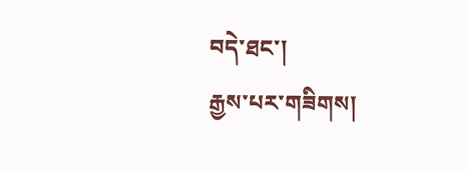བདེ་ཐང་།
རྒྱས་པར་གཟིགས།